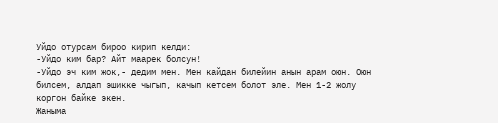Уйдо отурсам бироо кирип келди:
-Уйдо ким бар? Айт маарек болсун!
-Уйдо эч ким жок,- дедим мен. Мен кайдан билейин анын арам оюн. Оюн билсем, алдап эшикке чыгып, качып кетсем болот эле. Мен 1-2 жолу коргон байке экен.
Жаныма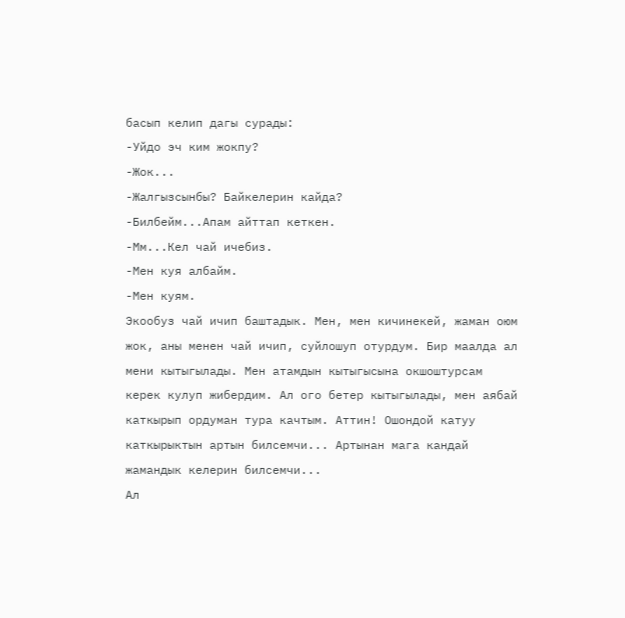басып келип дагы сурады:
-Уйдо эч ким жокпу?
-Жок...
-Жалгызсынбы? Байкелерин кайда?
-Билбейм...Апам айттап кеткен.
-Мм...Кел чай ичебиз.
-Мен куя албайм.
-Мен куям.
Экообуз чай ичип баштадык. Мен, мен кичинекей, жаман оюм жок, аны менен чай ичип, суйлошуп отурдум. Бир маалда ал мени кытыгылады. Мен атамдын кытыгысына окшоштурсам керек кулуп жибердим. Ал ого бетер кытыгылады, мен аябай каткырып ордуман тура качтым. Аттин! Ошондой катуу каткырыктын артын билсемчи... Артынан мага кандай жамандык келерин билсемчи...
Ал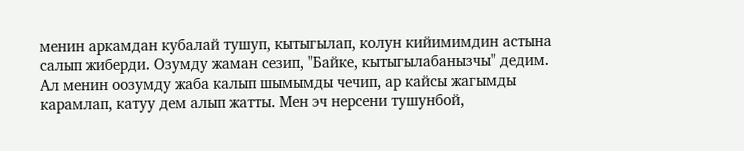менин аркамдан кубалай тушуп, кытыгылап, колун кийимимдин астына салып жиберди. Озумду жаман сезип, "Байке, кытыгылабанызчы" дедим. Ал менин оозумду жаба калып шымымды чечип, ар кайсы жагымды карамлап, катуу дем алып жатты. Мен эч нерсени тушунбой,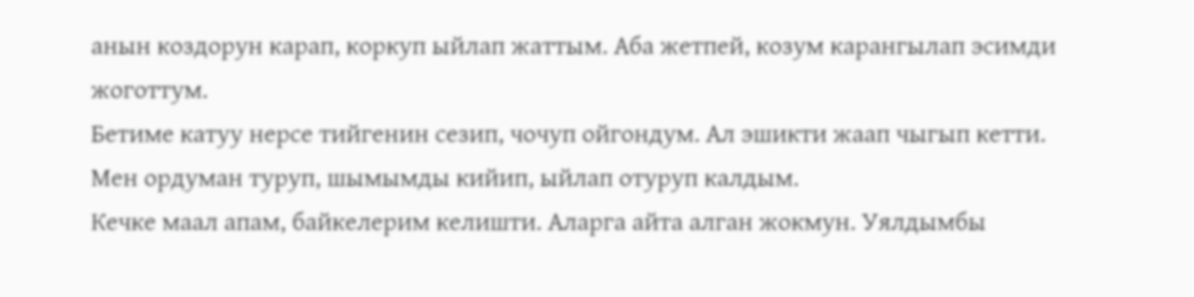анын коздорун карап, коркуп ыйлап жаттым. Аба жетпей, козум карангылап эсимди жоготтум.
Бетиме катуу нерсе тийгенин сезип, чочуп ойгондум. Ал эшикти жаап чыгып кетти. Мен ордуман туруп, шымымды кийип, ыйлап отуруп калдым.
Кечке маал апам, байкелерим келишти. Аларга айта алган жокмун. Уялдымбы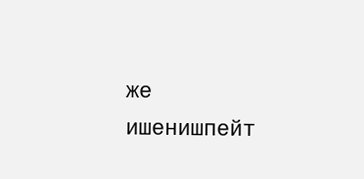же ишенишпейт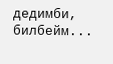дедимби, билбейм...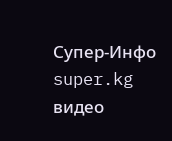Супер-Инфо
super.kg
видео